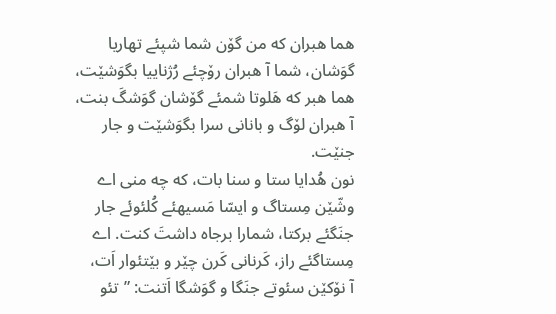هما هبران که من گۆن شما شپئے تهاریا گوَشان، شما آ هبران رۆچئے رُژناییا بگوَشێت، هما هبر که هَلوتا شمئے گۆشان گوَشگَ بنت، آ هبران لۆگ و بانانی سرا بگوَشێت و جار جنێت.
نون هُدایا ستا و سنا بات، که چه منی اے وشّێن مِستاگ و ایسّا مَسیهئے کُلئوئے جار جنَگئے برکتا، شمارا برجاه داشتَ کنت. اے مِستاگئے راز، کَرنانی کَرن چێر و بێتئوار اَت،
آ نۆکێن سئوتے جنَگا و گوَشگا اَتنت: ”تئو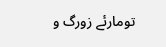تومارئے زورگ و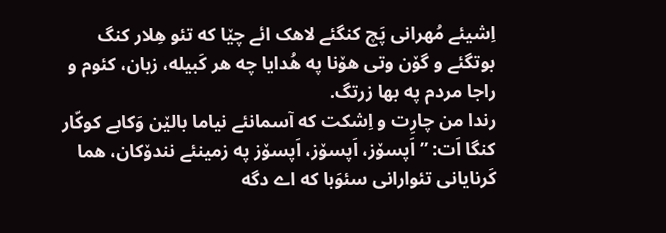اِشیئے مُهرانی پَچ کنگئے لاهک ائے چێا که تئو هِلار کنگ بوتگئے و گۆن وتی هۆنا په هُدایا چه هر کَبیله، زبان، کئوم و راجا مردم په بها زرتگ.
رندا من چارِت و اِشکت که آسمانئے نیاما بالێن وَکابے کوکّار کنگا اَت: ”اَپسۆز، اَپسۆز، اَپسۆز په زمینئے نندۆکان، هما کَرنایانی تئوارانی سئوَبا که اے دگه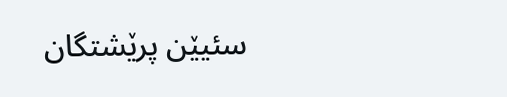سئیێن پرێشتگان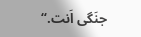جنَگی اَنت.“